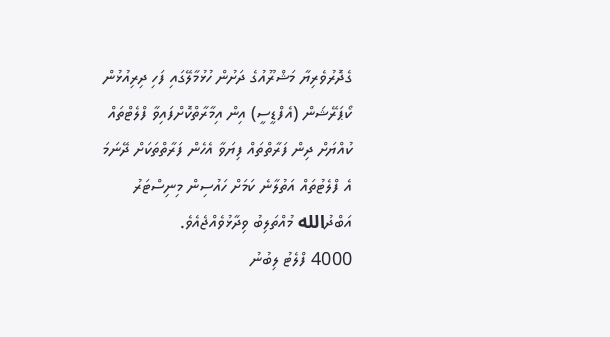ގެދޮރުވެރިޔާ މަޝްރޫއުގެ ދަށުން ހުޅުމާލޭގައި ފަހި ދިރިއުޅުން ކޯޕަރޭޝަން (އެފްޑީސީ) އިން އިމާރާތްކޮށްފައިވާ ފްލެޓްތައް ކުއްޔަށް ދިން ފަރާތްތައް ފިޔަވާ އެހެން ފަރާތްތަކަށް ދޭނަމަ އެ ފްލެޓުތައް އަތުލާނެ ކަމަށް ހައުސިން މިނިސްޓަރު އަބްދުالله މުއްތަލިބު ވިދާޅުވެއްޖެއެވެ.
4000 ފްލެޓު ލިބުނު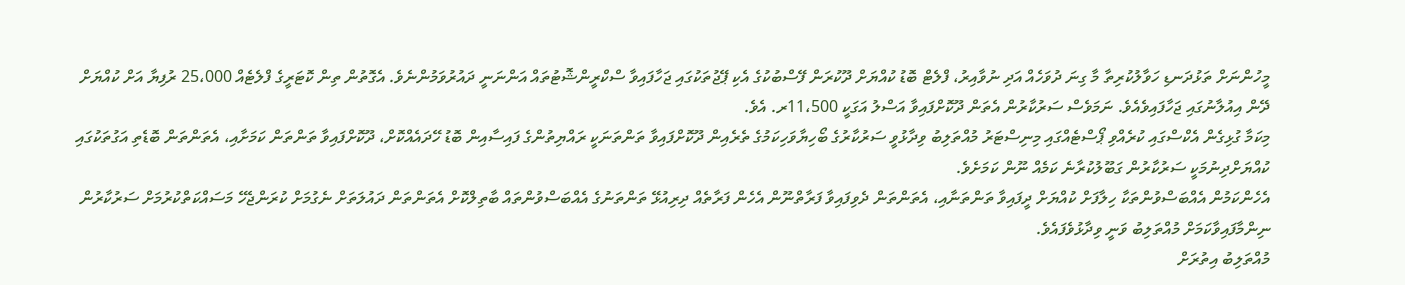މީހުންނަށް ތަޅުދަނޑި ހަވާލުކުރިތާ މާ ގިނަ ދުވަހެއް އަދި ނުވާއިރު، ފްލެޓް ބޮޑު ކުއްޔަށް ދޫކުރަން ފޭސްބުކުގެ އެކި ޕޭޖުތަކުގައި ޖަހާފައިވާ ސްކްރީންޝޮޓުތައް އަންނަނީ ދައުރުވަމުންނެވެ. އެގޮތުން ތިން ކޮޓަރީގެ ފްލެޓެއް 25،000 ރުފިޔާ އަށް ކުއްޔަށް ދޭން އިއުލާނުގައި ޖަހާފައިވެއެވެ. ނަމަވެސް ސަރުކާރުން އެތަން ދޫކޮށްފައިވާ އަސްލު އަގަކީ 11،500ރ. އެވެ.
މިކަމާ ގުޅިގެން އެކްސްގައި ކުރެއްވި ޕޯސްޓެއްގައި މިނިސްޓަރު މުއްތަލިބު ވިދާޅުވީ ސަރުކާރުގެ ބޯހިޔާވަހިކަމުގެ ތެރެއިން ދޫކޮށްފައިވާ ތަންތަނަކީ ރައްޔިތުންގެ ފައިސާއިން ބޮޑު ހޭދައެއްކޮށް، ދޫކޮށްފައިވާ ތަންތަން ކަމަށާއި، އެތަންތަން ބޮޑެތި އަގުތަކުގައި ކުއްޔަށްދިނުމަކީ ސަރުކާރުން ގަބޫލުކުރާނެ ކަމެއް ނޫން ކަމަށެވެ.
އެހެންކަމުން އެއްބަސްވުންތަކާ ހިލާފަށް ކުއްޔަށް ދީފައިވާ ތަންތަނާއި، އެތަންތަން ދެވިފައިވާ ފަރާތްނޫން އެހެން ފަރާތެއް ދިރިއުޅޭ ތަންތަނުގެ އެއްބަސްވުންތައް ބާތިލްކޮށް އެތަންތަން ދައުލަތަށް ނެގުމަށް ކުރަންޖެހޭ މަސައްކަތްކުރުމަށް ސަރުކާރުން ނިންމާފައިވާކަމަށް މުއްތަލިބު ވަނީ ވިދާޅުވެފައެވެ.
މުއްތަލިބު އިތުރަށް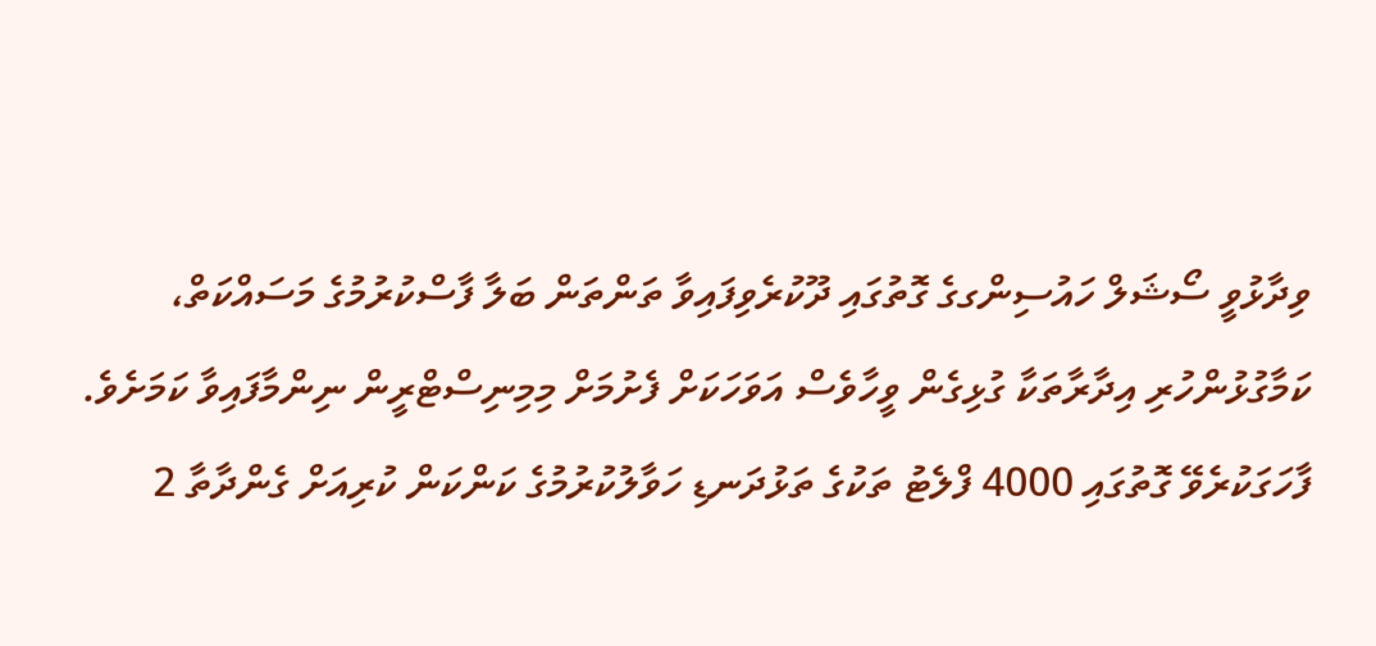ވިދާޅުވީ ސޯޝަލް ހައުސިންގގެ ގޮތުގައި ދޫކުރެވިފައިވާ ތަންތަން ބަލާ ފާސްކުރުމުގެ މަސައްކަތް، ކަމާގުޅުންހުރި އިދާރާތަކާ ގުޅިގެން ވީހާވެސް އަވަހަކަށް ފެށުމަށް މިމިނިސްޓްރީން ނިންމާފައިވާ ކަމަށެވެ.
ފާހަގަކުރެވޭ ގޮތުގައި 4000 ފްލެޓު ތަކުގެ ތަޅުދަނޑި ހަވާލުކުރުމުގެ ކަންކަން ކުރިއަށް ގެންދާތާ 2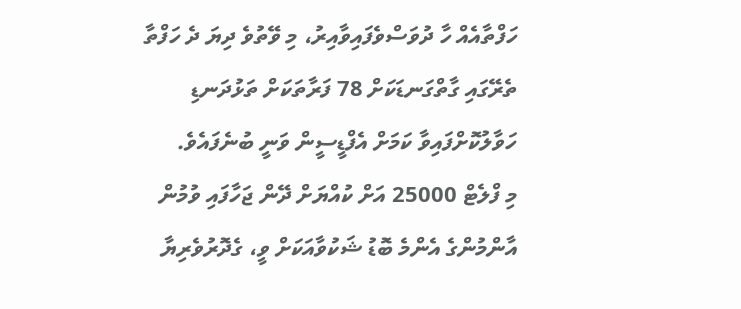ހަފްތާއެއް ހާ ދުވަސްވެފައިވާއިރު، މި ވޭތުވެ ދިޔަ ދެ ހަފްތާ ތެރޭގައި ގާތްގަނޑަކަށް 78 ފަރާތަކަށް ތަޅުދަނޑި ހަވާލުކޮށްފައިވާ ކަމަށް އެފްޑީސީން ވަނީ ބުނެފައެވެ.
މި ފްލެޓް 25000 އަށް ކުއްޔަށް ދޭން ޖަހާފައި ވުމުން އާންމުންގެ އެންމެ ބޮޑު ޝަކުވާއަކަށް ވީ، ގެދޮރުވެރިޔާ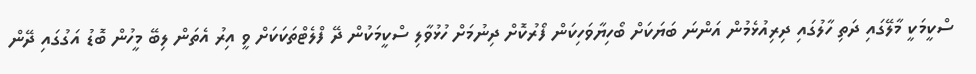ސްކީމަކީ މާލޭގައި ދަތި ހާލުގައި ދިރިއުޅެމުން އަންނަ ބަޔަކަށް ބޯހިޔާވަހިކަން ފޯރުކޮށް ދިނުމަށް ހުޅުވާލި ސްކީމަކުން ދޭ ފްލެޓްތަކަކަށް ވީ އިރު އެތަން ލިބޭ މީހުން ބޮޑު އަގުގައި ދޭން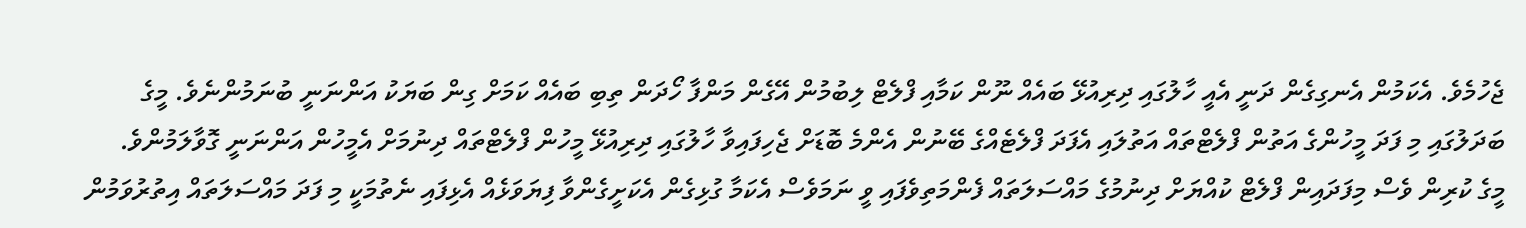ޖެހުމެވެ. އެކަމުން އެނގިގެން ދަނީ އެއީ ހާލުގައި ދިރިއުޅޭ ބައެއް ނޫން ކަމާއި ފްލެޓް ލިބުމުން އޭގެން މަންފާ ހޯދަން ތިބި ބައެއް ކަމަށް ގިން ބަޔަކު އަންނަނީ ބުނަމުންނެވެ. މީގެ ބަދަލުގައި މި ފަދަ މީހުންގެ އަތުން ފްލެޓްތައް އަތުލައި އެފަދަ ފްލެޓެއްގެ ބޭނުން އެންމެ ބޮޑަށް ޖެހިފައިވާ ހާލުގައި ދިރިއުޅޭ މީހުން ފްލެޓްތައް ދިނުމަށް އެމީހުން އަންނަނީ ގޮވާލަމުންވެ.
މީގެ ކުރިން ވެސް މިފަދައިން ފްލެޓް ކުއްޔަށް ދިނުމުގެ މައްސަލަތައް ފެންމަތިވެފައި ވީ ނަމަވެސް އެކަމާ ގުޅިގެން އެކަށީގެންވާ ފިޔަވަޅެއް އެޅިފައި ނެތުމަކީ މި ފަދަ މައްސަލަތައް އިތުރުވަމުން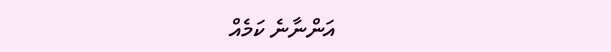އަންނާނެ ކަމެއް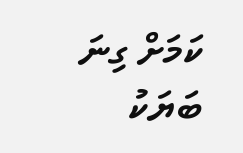ކަމަށް ގިނަ ބަޔަކު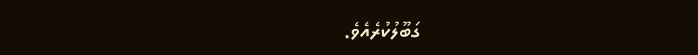ގަބޫލުކުރެއެވެ.